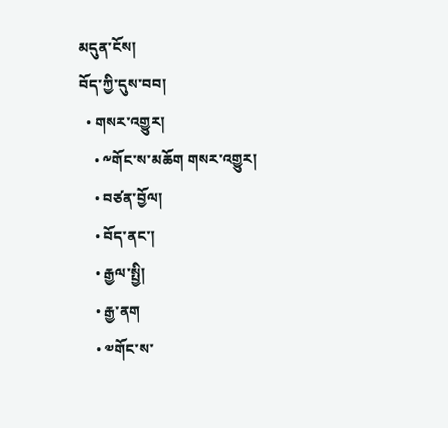མདུན་ངོས།
བོད་ཀྱི་དུས་བབ།
  • གསར་འགྱུར།
    • ༸གོང་ས་མཆོག གསར་འགྱུར།
    • བཙན་བྱོལ།
    • བོད་ནང་།
    • རྒྱལ་སྤྱི།
    • རྒྱ་ནག
    • ༧གོང་ས་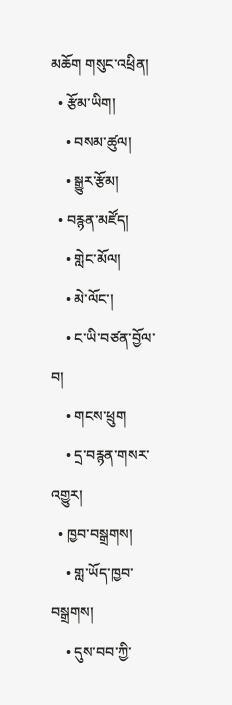མཆོག གསུང་འཕྲིན།
  • རྩོམ་ཡིག།
    • བསམ་ཚུལ།
    • སྒྱུར་རྩོམ།
  • བརྙན་མཛོད།
    • གླེང་མོལ།
    • མེ་ལོང་།
    • ང་ཡི་བཙན་བྱོལ་བ།
    • གངས་ཕྲུག
    • དྲ་བརྙན་གསར་འགྱུར།
  • ཁྱབ་བསྒྲགས།
    • གླ་ཡོད་ཁྱབ་བསྒྲགས།
    • དུས་བབ་ཀྱི་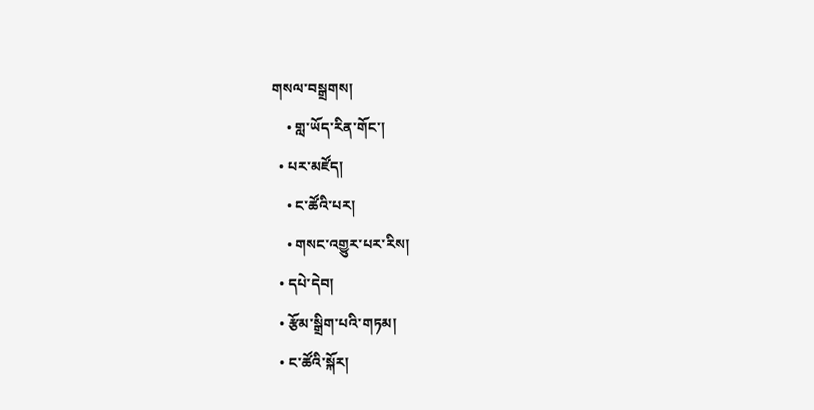གསལ་བསྒྲགས།
    • གླ་ཡོད་རིན་གོང་།
  • པར་མཛོད།
    • ང་ཚོའི་པར།
    • གསང་འགྱུར་པར་རིས།
  • དཔེ་དེབ།
  • རྩོམ་སྒྲིག་པའི་གཏམ།
  • ང་ཚོའི་སྐོར།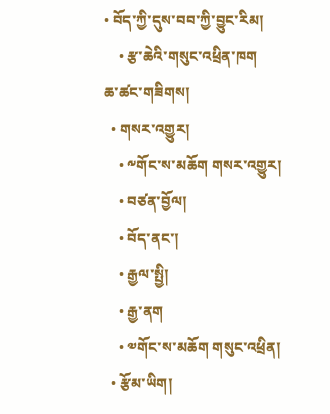• བོད་ཀྱི་དུས་བབ་ཀྱི་བྱུང་རིམ།
    • རྩ་ཆེའི་གསུང་འཕྲིན་ཁག
ཆ་ཚང་གཟིགས།
  • གསར་འགྱུར།
    • ༸གོང་ས་མཆོག གསར་འགྱུར།
    • བཙན་བྱོལ།
    • བོད་ནང་།
    • རྒྱལ་སྤྱི།
    • རྒྱ་ནག
    • ༧གོང་ས་མཆོག གསུང་འཕྲིན།
  • རྩོམ་ཡིག།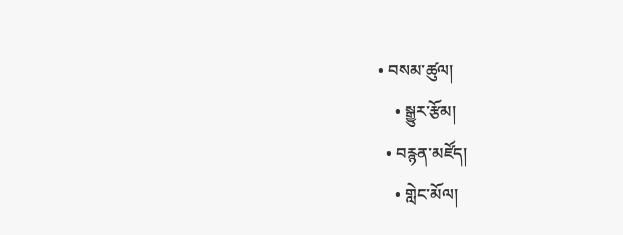• བསམ་ཚུལ།
    • སྒྱུར་རྩོམ།
  • བརྙན་མཛོད།
    • གླེང་མོལ།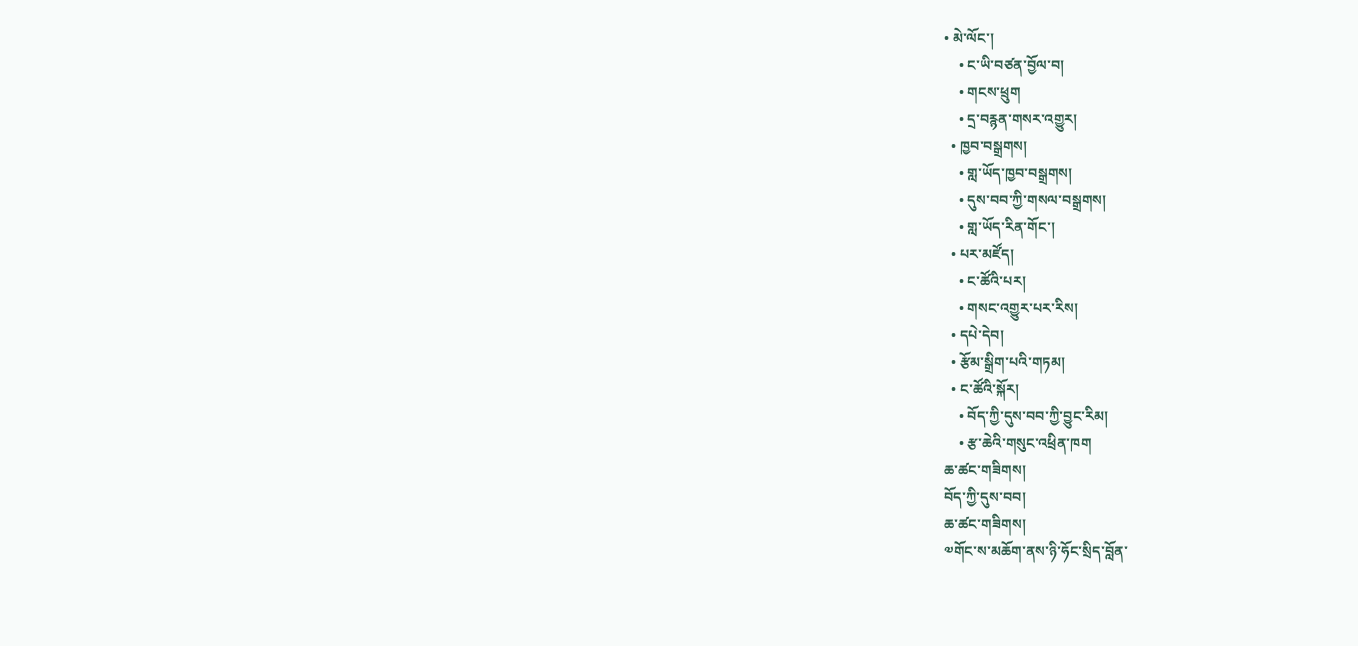• མེ་ལོང་།
    • ང་ཡི་བཙན་བྱོལ་བ།
    • གངས་ཕྲུག
    • དྲ་བརྙན་གསར་འགྱུར།
  • ཁྱབ་བསྒྲགས།
    • གླ་ཡོད་ཁྱབ་བསྒྲགས།
    • དུས་བབ་ཀྱི་གསལ་བསྒྲགས།
    • གླ་ཡོད་རིན་གོང་།
  • པར་མཛོད།
    • ང་ཚོའི་པར།
    • གསང་འགྱུར་པར་རིས།
  • དཔེ་དེབ།
  • རྩོམ་སྒྲིག་པའི་གཏམ།
  • ང་ཚོའི་སྐོར།
    • བོད་ཀྱི་དུས་བབ་ཀྱི་བྱུང་རིམ།
    • རྩ་ཆེའི་གསུང་འཕྲིན་ཁག
ཆ་ཚང་གཟིགས།
བོད་ཀྱི་དུས་བབ།
ཆ་ཚང་གཟིགས།
༧གོང་ས་མཆོག་ནས་ཉི་ཧོང་སྲིད་བློན་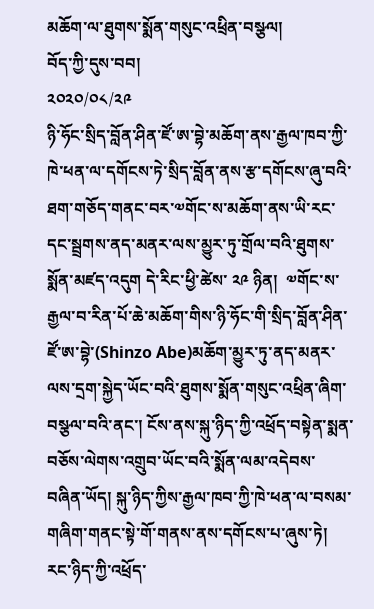མཆོག་ལ་ཐུགས་སྨོན་གསུང་འཕྲིན་བསྩལ།
བོད་ཀྱི་དུས་བབ།
༢༠༢༠/༠༨/༢༩
ཉི་ཧོང་སྲིད་བློན་ཤིན་ཛོ་ཨ་བྷེ་མཆོག་ནས་རྒྱལ་ཁབ་ཀྱི་ཁེ་ཕན་ལ་དགོངས་ཏེ་སྲིད་བློན་ནས་རྩ་དགོངས་ཞུ་བའི་ཐག་གཅོད་གནང་བར་༧གོང་ས་མཆོག་ནས་ཡི་རང་དང་སྦྲགས་ནད་མནར་ལས་མྱུར་ཏུ་གྲོལ་བའི་ཐུགས་སྨོན་མཛད་འདུག དེ་རིང་ཕྱི་ཚེས་ ༢༩ ཉིན།  ༧གོང་ས་རྒྱལ་བ་རིན་པོ་ཆེ་མཆོག་གིས་ཉི་ཧོང་གི་སྲིད་བློན་ཤིན་ཛོ་ཨ་བྷེ་(Shinzo Abe)མཆོག་མྱུར་ཏུ་ནད་མནར་ལས་དྲག་སྐྱེད་ཡོང་བའི་ཐུགས་སྨོན་གསུང་འཕྲིན་ཞིག་བསྩལ་བའི་ནང་། ངོས་ནས་སྐུ་ཉིད་ཀྱི་འཕྲོད་བསྟེན་སྨན་བཅོས་ལེགས་འགྲུབ་ཡོང་བའི་སྨོན་ལམ་འདེབས་བཞིན་ཡོད། སྐུ་ཉིད་ཀྱིས་རྒྱལ་ཁབ་ཀྱི་ཁེ་ཕན་ལ་བསམ་གཞིག་གནང་སྟེ་གོ་གནས་ནས་དགོངས་པ་ཞུས་ཏེ། རང་ཉིད་ཀྱི་འཕྲོད་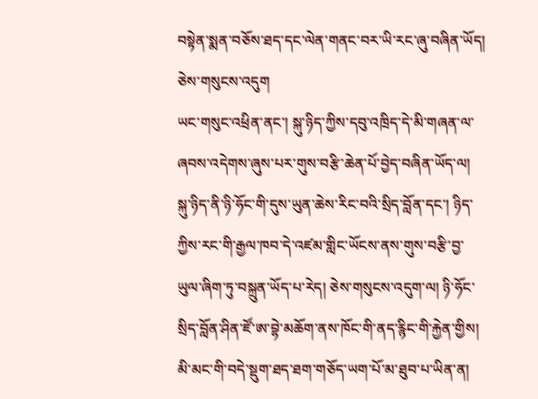བསྟེན་སྨན་བཅོས་ཐད་དང་ལེན་གནང་བར་ཡི་རང་ཞུ་བཞིན་ཡོད། ཅེས་གསུངས་འདུག
ཡང་གསུང་འཕྲིན་ནང་། སྐུ་ཉིད་ཀྱིས་དབུ་འཁྲིད་དེ་མི་གཞན་ལ་ཞབས་འདེགས་ཞུས་པར་གུས་བརྩི་ཆེན་པོ་བྱེད་བཞིན་ཡོད་ལ། སྐུ་ཉིད་ནི་ཉི་ཧོང་གི་དུས་ཡུན་ཆེས་རིང་བའི་སྲིད་བློན་དང་། ཉིད་ཀྱིས་རང་གི་རྒྱལ་ཁབ་དེ་འཛམ་གླིང་ཡོངས་ནས་གུས་བརྩི་བྱ་ཡུལ་ཞིག་ཏུ་བསྐྲུན་ཡོད་པ་རེད། ཅེས་གསུངས་འདུག་ལ། ཉི་ཧོང་སྲིད་བློན་ཤིན་ཛོ་ཨ་བྷེ་མཆོག་ནས་ཁོང་གི་ནད་རྙིང་གི་རྐྱེན་གྱིས། མི་མང་གི་བདེ་སྡུག་ཐད་ཐག་གཅོད་ཡག་པོ་མ་ཐུབ་པ་ཡིན་ན།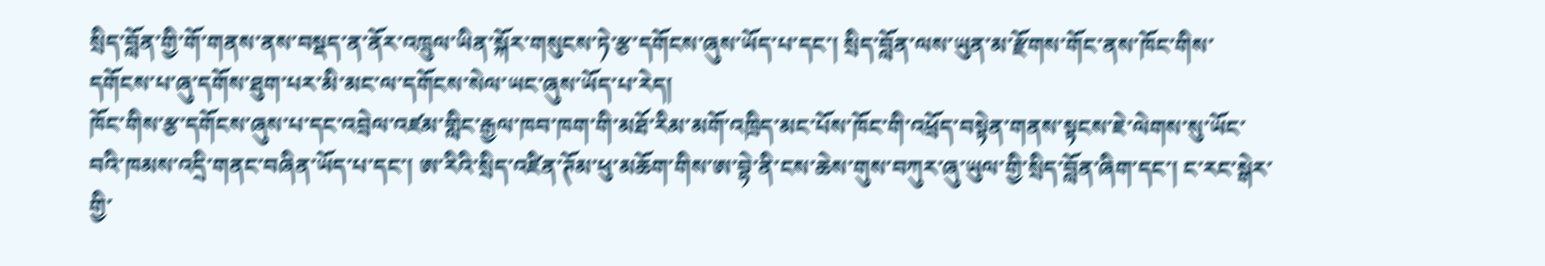སྲིད་བློན་གྱི་གོ་གནས་ནས་བསྡད་ན་ནོར་འཁྲུལ་ཡིན་སྐོར་གསུངས་ཏེ་རྩ་དགོངས་ཞུས་ཡོད་པ་དང་། སྲིད་བློན་ལས་ཡུན་མ་རྫོགས་གོང་ནས་ཁོང་གིས་དགོངས་པ་ཞུ་དགོས་ཐུག་པར་མི་མང་ལ་དགོངས་སེལ་ཡང་ཞུས་ཡོད་པ་རེད།
ཁོང་གིས་རྩ་དགོངས་ཞུས་པ་དང་འབྲེལ་འཛམ་གླིང་རྒྱལ་ཁབ་ཁག་གི་མཐོ་རིམ་མགོ་འཁྲིད་མང་པོས་ཁོང་གི་འཕྲོད་བསྟེན་གནས་སྟངས་ཇེ་ལེགས་སུ་ཡོང་བའི་ཁམས་འདྲི་གནང་བཞིན་ཡོད་པ་དང་། ཨ་རིའི་སྲིད་འཛིན་ཊོམ་ཕུ་མཆོག་གིས་ཨ་བྷེ་ནི་ངས་ཆེས་གུས་བཀུར་ཞུ་ཡུལ་གྱི་སྲིད་བློན་ཞིག་དང་། ང་རང་སྒེར་གྱི་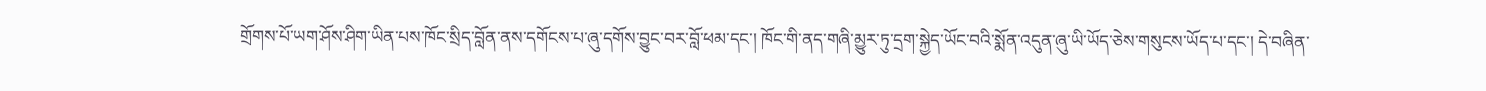གྲོགས་པོ་ཡག་ཤོས་ཤིག་ཡིན་པས་ཁོང་སྲིད་བློན་ནས་དགོངས་པ་ཞུ་དགོས་བྱུང་བར་བློ་ཕམ་དང་། ཁོང་གི་ནད་གཞི་མྱུར་ཏུ་དྲག་སྐྱེད་ཡོང་བའི་སྨོན་འདུན་ཞུ་ཡི་ཡོད་ཅེས་གསུངས་ཡོད་པ་དང་། དེ་བཞིན་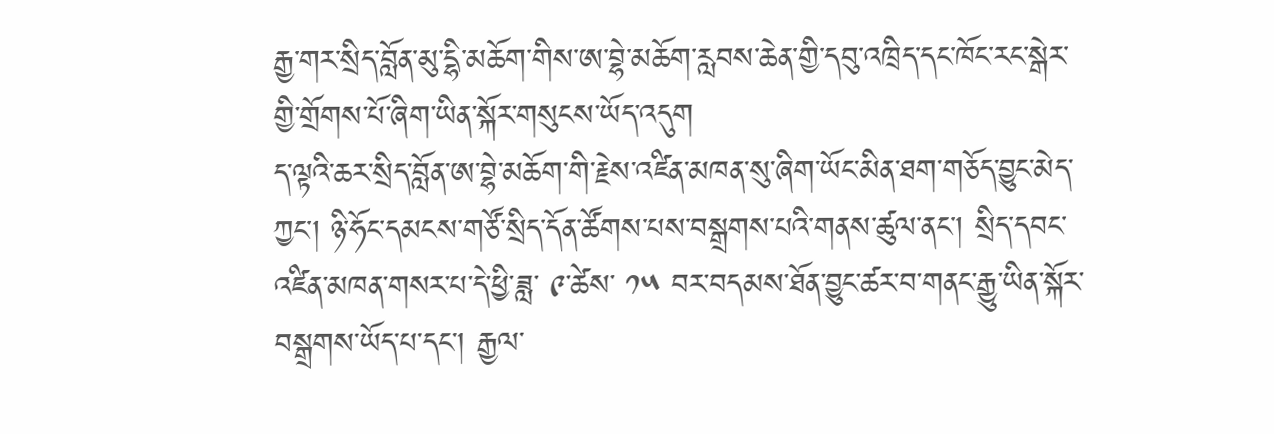རྒྱ་གར་སྲིད་བློན་མུ་དྷི་མཆོག་གིས་ཨ་བྷེ་མཆོག་རླབས་ཆེན་གྱི་དབུ་འཁྲིད་དང་ཁོང་རང་སྒེར་གྱི་གྲོགས་པོ་ཞིག་ཡིན་སྐོར་གསུངས་ཡོད་འདུག
ད་ལྟའི་ཆར་སྲིད་བློན་ཨ་བྷེ་མཆོག་གི་རྗེས་འཛིན་མཁན་སུ་ཞིག་ཡོང་མིན་ཐག་གཅོད་བྱུང་མེད་ཀྱང་། ཉི་ཧོང་དམངས་གཙོ་སྲིད་དོན་ཚོགས་པས་བསྒྲགས་པའི་གནས་ཚུལ་ནང་། སྲིད་དབང་འཛིན་མཁན་གསར་པ་དེ་ཕྱི་ཟླ་ ༩་ཚེས་ ༡༥ བར་བདམས་ཐོན་བྱུང་ཚར་བ་གནང་རྒྱུ་ཡིན་སྐོར་བསྒྲགས་ཡོད་པ་དང་། རྒྱལ་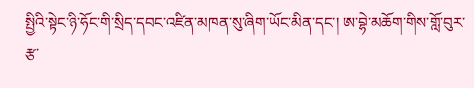སྤྱིའི་སྟེང་ཉི་ཧོང་གི་སྲིད་དབང་འཛིན་མཁན་སུ་ཞིག་ཡོང་མིན་དང་། ཨ་བྷེ་མཆོག་གིས་གློ་བུར་རྩ་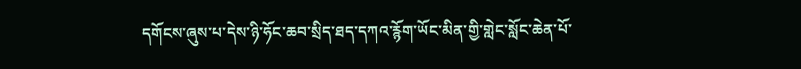དགོངས་ཞུས་པ་དེས་ཉི་ཧོང་ཆབ་སྲིད་ཐད་དཀའ་རྙོག་ཡོང་མིན་གྱི་གླེང་སློང་ཆེན་པོ་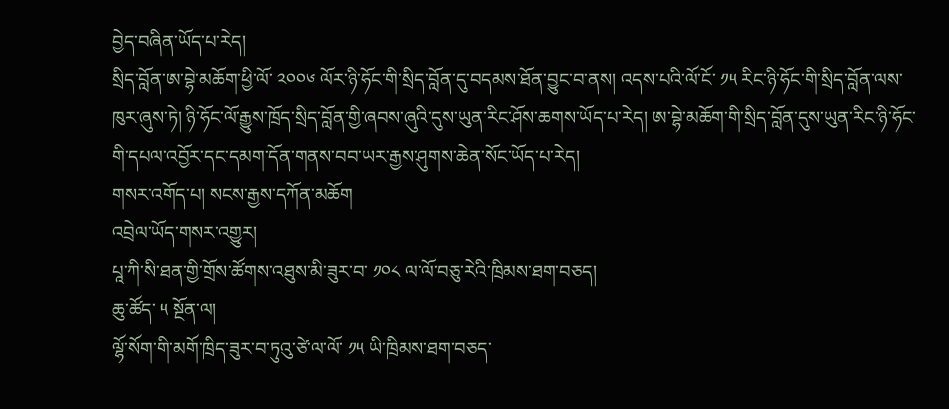བྱེད་བཞིན་ཡོད་པ་རེད།
སྲིད་བློན་ཨ་བྷེ་མཆོག་ཕྱི་ལོ་ ༢༠༠༦ ལོར་ཉི་ཧོང་གི་སྲིད་བློན་དུ་བདམས་ཐོན་བྱུང་བ་ནས། འདས་པའི་ལོ་ངོ་ ༡༥ རིང་ཉི་ཧོང་གི་སྲིད་བློན་ལས་ཁུར་ཞུས་ཏེ། ཉི་ཧོང་ལོ་རྒྱུས་ཁྲོད་སྲིད་བློན་གྱི་ཞབས་ཞུའི་དུས་ཡུན་རིང་ཤོས་ཆགས་ཡོད་པ་རེད། ཨ་བྷེ་མཆོག་གི་སྲིད་བློན་དུས་ཡུན་རིང་ཉི་ཧོང་གི་དཔལ་འབྱོར་དང་དམག་དོན་གནས་བབ་ཡར་རྒྱས་ཤུགས་ཆེན་སོང་ཡོད་པ་རེད།
གསར་འགོད་པ། སངས་རྒྱས་དཀོན་མཆོག
འབྲེལ་ཡོད་གསར་འགྱུར།
པཱ་ཀི་སི་ཐན་གྱི་གྲོས་ཚོགས་འཐུས་མི་ཟུར་བ་ ༡༠༨ ལ་ལོ་བཅུ་རེའི་ཁྲིམས་ཐག་བཅད།
ཆུ་ཚོད་ ༥ སྔོན་ལ།
ལྷོ་སོག་གི་མགོ་ཁྲིད་ཟུར་བ་ཏུའུ་ཙེ་ལ་ལོ་ ༡༥ ཡི་ཁྲིམས་ཐག་བཅད་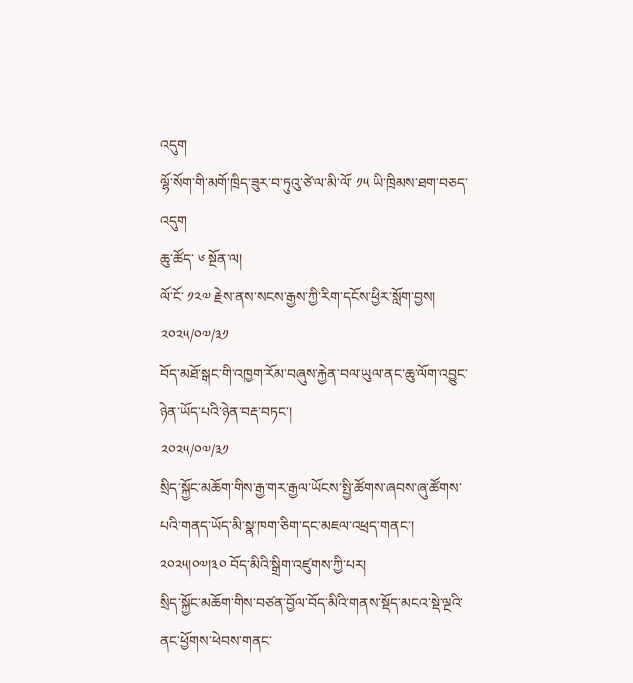འདུག
ལྷོ་སོག་གི་མགོ་ཁྲིད་ཟུར་བ་ཏུའུ་ཙེ་ལ་མི་ལོ་ ༡༥ ཡི་ཁྲིམས་ཐག་བཅད་འདུག
ཆུ་ཚོད་ ༦ སྔོན་ལ།
ལོ་ངོ་ ༡༢༧ རྗེས་ནས་སངས་རྒྱས་ཀྱི་རིག་དངོས་ཕྱིར་སློག་བྱས།
༢༠༢༥/༠༧/༣༡
བོད་མཐོ་སྒང་གི་འཁྱག་རོམ་བཞུས་རྐྱེན་བལ་ཡུལ་ནང་ཆུ་ལོག་འབྱུང་ཉེན་ཡོད་པའི་ཉེན་བརྡ་བཏང་།
༢༠༢༥/༠༧/༣༡
སྲིད་སྐྱོང་མཆོག་གིས་རྒྱ་གར་རྒྱལ་ཡོངས་སྤྱི་ཚོགས་ཞབས་ཞུ་ཚོགས་པའི་གནད་ཡོད་མི་སྣ་ཁག་ཅིག་དང་མཇལ་འཕྲད་གནང་། ༢༠༢༥།༠༧།༣༠ བོད་མིའི་སྒྲིག་འཛུགས་ཀྱི་པར།
སྲིད་སྐྱོང་མཆོག་གིས་བཙན་བྱོལ་བོད་མིའི་གནས་སྡོད་མངའ་སྡེ་ལྔའི་ནང་ཕྱོགས་ཕེབས་གནང་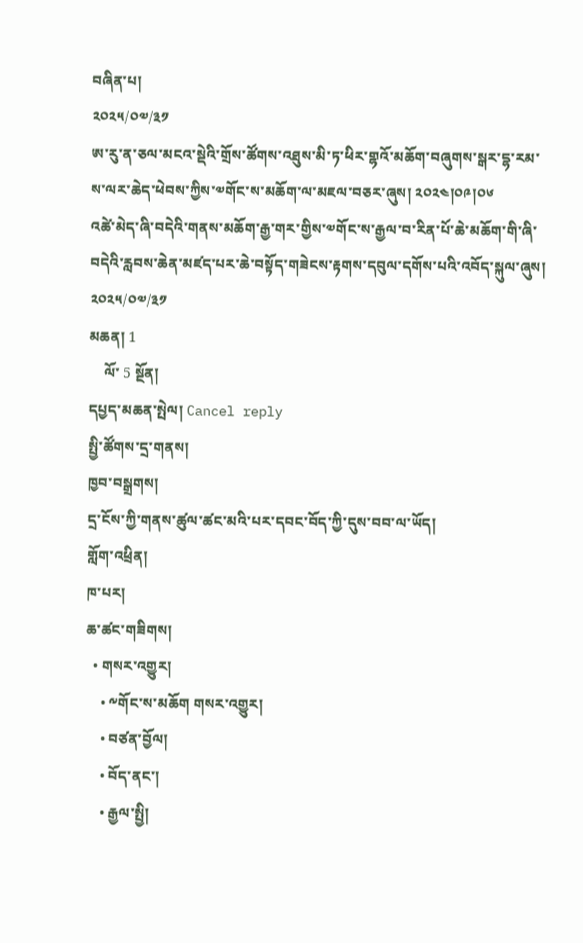བཞིན་པ།
༢༠༢༥/༠༧/༣༡
ཨ་རུ་ན་ཅལ་མངའ་སྡེའི་གྲོས་ཚོགས་འཐུས་མི་ཏ་ཕིར་གྷའོ་མཆོག་བཞུགས་སྒར་དྷ་རམ་ས་ལར་ཆེད་ཕེབས་ཀྱིས་༧གོང་ས་མཆོག་ལ་མཇལ་བཅར་ཞུས། ༢༠༢༤།༠༩།༠༦
འཚེ་མེད་ཞི་བདེའི་གནས་མཆོག་རྒྱ་གར་གྱིས་༧གོང་ས་རྒྱལ་བ་རིན་པོ་ཆེ་མཆོག་གི་ཞི་བདེའི་རླབས་ཆེན་མཛད་པར་ཆེ་བསྟོད་གཟེངས་རྟགས་དབུལ་དགོས་པའི་འབོད་སྐུལ་ཞུས།
༢༠༢༥/༠༧/༣༡
མཆན། 1
    ལོ་ 5 སྔོན།
དཔྱད་མཆན་སྤེལ། Cancel reply
སྤྱི་ཚོགས་དྲ་གནས།
ཁྱབ་བསྒྲགས།
དྲ་ངོས་ཀྱི་གནས་ཚུལ་ཚང་མའི་པར་དབང་བོད་ཀྱི་དུས་བབ་ལ་ཡོད།
གློག་འཕྲིན།
ཁ་པར།
ཆ་ཚང་གཟིགས།
  • གསར་འགྱུར།
    • ༸གོང་ས་མཆོག གསར་འགྱུར།
    • བཙན་བྱོལ།
    • བོད་ནང་།
    • རྒྱལ་སྤྱི།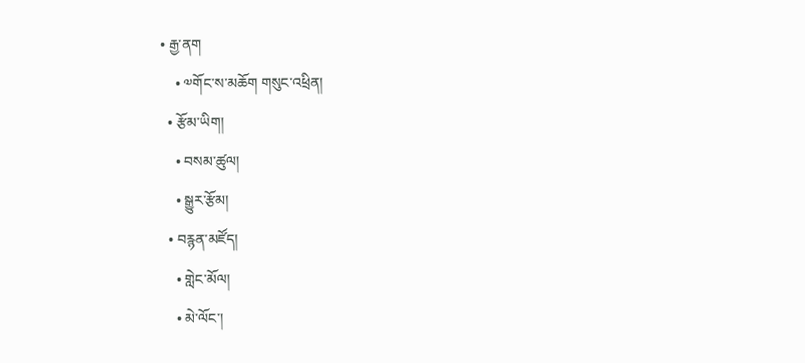• རྒྱ་ནག
    • ༧གོང་ས་མཆོག གསུང་འཕྲིན།
  • རྩོམ་ཡིག།
    • བསམ་ཚུལ།
    • སྒྱུར་རྩོམ།
  • བརྙན་མཛོད།
    • གླེང་མོལ།
    • མེ་ལོང་།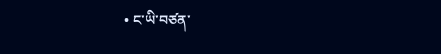• ང་ཡི་བཙན་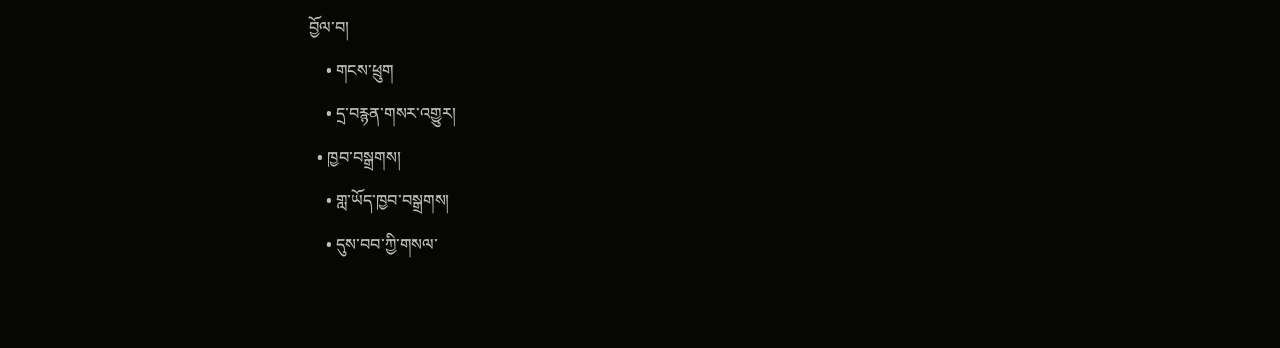བྱོལ་བ།
    • གངས་ཕྲུག
    • དྲ་བརྙན་གསར་འགྱུར།
  • ཁྱབ་བསྒྲགས།
    • གླ་ཡོད་ཁྱབ་བསྒྲགས།
    • དུས་བབ་ཀྱི་གསལ་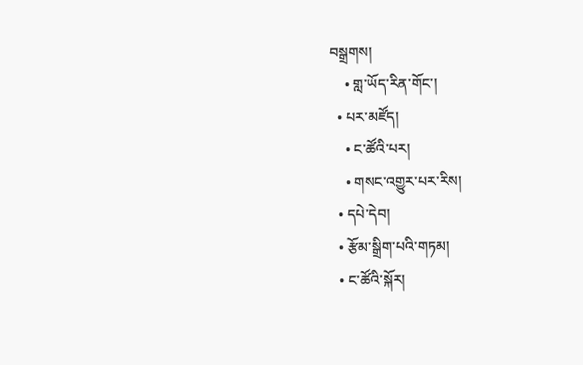བསྒྲགས།
    • གླ་ཡོད་རིན་གོང་།
  • པར་མཛོད།
    • ང་ཚོའི་པར།
    • གསང་འགྱུར་པར་རིས།
  • དཔེ་དེབ།
  • རྩོམ་སྒྲིག་པའི་གཏམ།
  • ང་ཚོའི་སྐོར།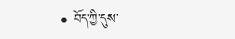• བོད་ཀྱི་དུས་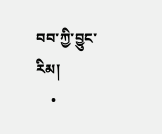བབ་ཀྱི་བྱུང་རིམ།
    •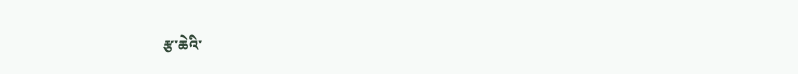རྩ་ཆེའི་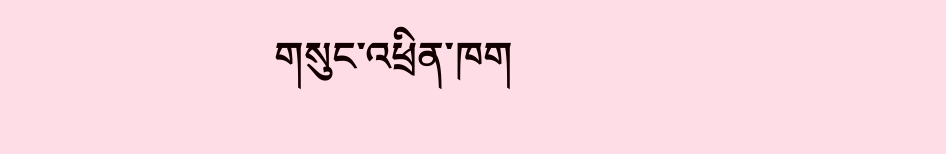གསུང་འཕྲིན་ཁག